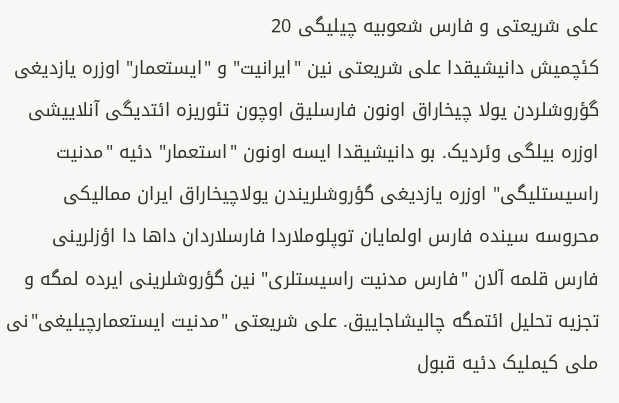علی شریعتی و فارس شعوبیه چیلیگی 20
کئچمیش دانیشیقدا علی شریعتی نین "ایرانیت" و "ایستعمار" اوزره یازدیغی گؤروشلردن یولا چیخاراق اونون فارسلیق اوچون تئوریزه ائتدیگی آنلاییشی اوزره بیلگی وئردیک. بو دانیشیقدا ایسه اونون "استعمار" دئیه "مدنیت راسیستلیگی" اوزره یازدیغی گؤروشلریندن یولاچیخاراق ایران ممالیکی محروسه سینده فارس اولمایان توپلوملاردا فارسلاردان داها دا اؤزلرینی فارس قلمه آلان "فارس مدنیت راسیستلری" نین گؤروشلرینی ایرده لمگه و تجزیه تحلیل ائتمگه چالیشاجاییق. علی شریعتی "مدنیت ایستعمارچیلیغی"نی ملی کیملیک دئیه قبول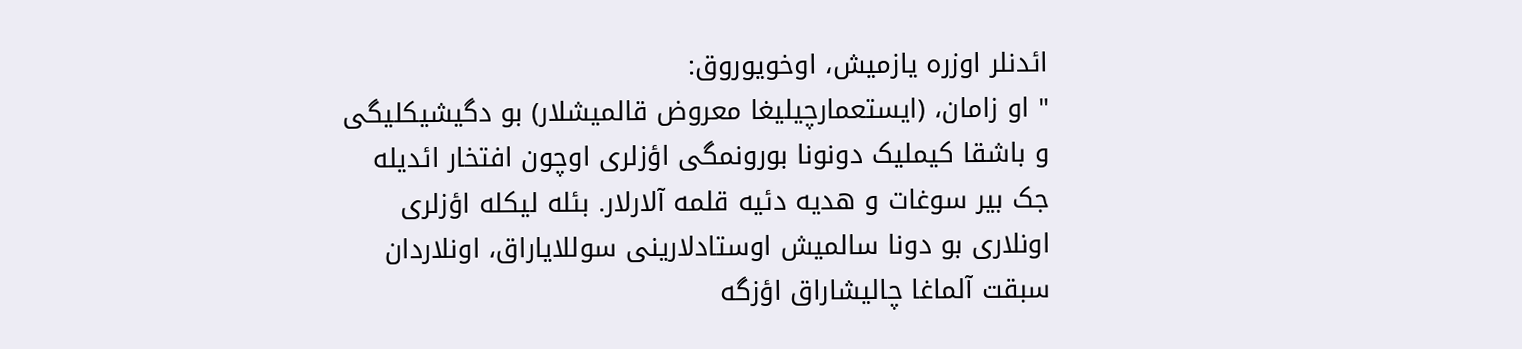ائدنلر اوزره یازمیش، اوخویوروق:
" او زامان، (ایستعمارچیلیغا معروض قالمیشلار) بو دگیشیکلیگی و باشقا کیملیک دونونا بورونمگی اؤزلری اوچون افتخار ائدیله جک بیر سوغات و هدیه دئیه قلمه آلارلار. بئله لیکله اؤزلری اونلاری بو دونا سالمیش اوستادلارینی سوللایاراق، اونلاردان سبقت آلماغا چالیشاراق اؤزگه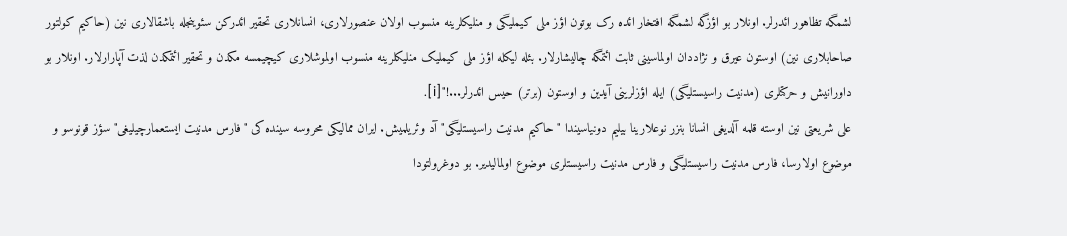لشمگه تظاهور ائدرلر. اونلار بو اؤزگه لشمگه افتخار ائده رک بوتون اؤز ملی کیملیگی و منلیکلرینه منسوب اولان عنصورلاری، انسانلاری تحقیر ائدرکن سئوینجله باشقالاری نین (حاکیم کولتور صاحابلاری نین) اوستون عیرق و نژاددان اولماسینی ثابت ائتمگه چالیشارلار. بئله لیکله اؤز ملی کیملیک منلیکلرینه منسوب اولموشلاری کیچیمسه مکدن و تحقیر ائتمکدن لذت آپارارلار. اونلار بو داورانیش و حرکتلری (مدنیت راسیستلیگی) ایله اؤزلرینی آیدین و اوستون (برتر) حیس ائدرلر...!"[i].
علی شریعتی نین اوسته قلمه آلدیغی انسانا بنزر نوعلارینا بیلیم دونیاسیندا "حاکیم مدنیت راسیستلیگی" آد وئریلمیش. ایران ممالیکی محروسه سینده کی "فارس مدنیت ایستعمارچیلیغی" سؤز قونوسو و موضوع اولارسا، فارس مدنیت راسیستلیگی و فارس مدنیت راسیستلری موضوع اولمالیدیر. بو دوغرولتودا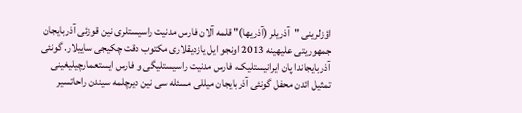اؤزلرینی "آذریلر (آذریها)" قلمه آلان فارس مدنیت راسیستلری نین قوزئی آذربایجان جمهوریتی علیهینه 2013 اونجو ایل یازدیقلاری مکتوب دقت چکیجی ساییلار. گونئی آذربایجاندا پان ایرانیستلیک، فارس مدنیت راسیستلیگی و فارس ایستعمارچیلیغینی تمثیل ائدن محفل گونئی آذربایجان میللی مسئله سی نین دیرچلمه سیندن راحاتسیر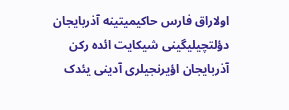اولاراق فارس حاکیمیتینه آذربایجان دؤلتچیلیگینی شیکایت ائده رکن آذربایجان اؤیرنجیلری آدینی یئدک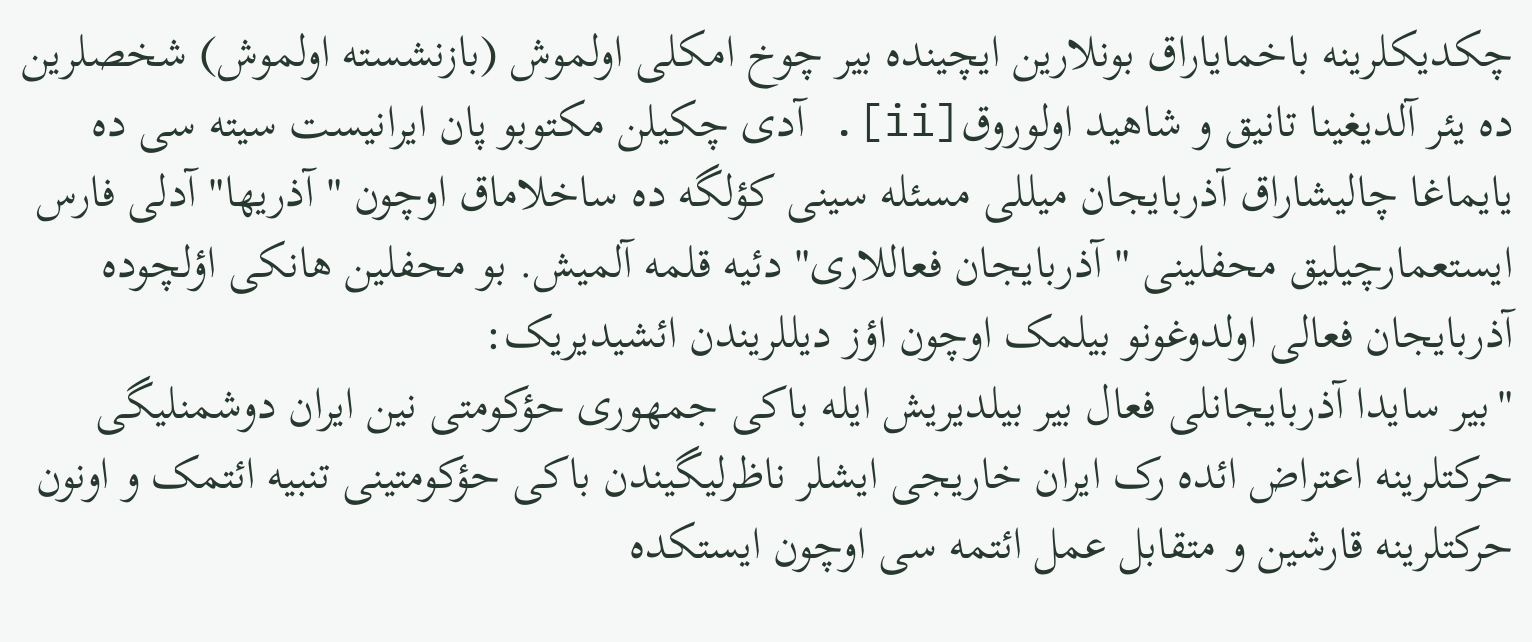چکدیکلرینه باخمایاراق بونلارین ایچینده بیر چوخ امکلی اولموش (بازنشسته اولموش) شخصلرین ده یئر آلدیغینا تانیق و شاهید اولوروق[ii]. آدی چکیلن مکتوبو پان ایرانیست سیته سی ده یایماغا چالیشاراق آذربایجان میللی مسئله سینی کؤلگه ده ساخلاماق اوچون "آذریها" آدلی فارس ایستعمارچیلیق محفلینی "آذربایجان فعاللاری" دئیه قلمه آلمیش. بو محفلین هانکی اؤلچوده آذربایجان فعالی اولدوغونو بیلمک اوچون اؤز دیللریندن ائشیدیریک:
"بیر سایدا آذربایجانلی فعال بیر بیلدیریش ایله باکی جمهوری حؤکومتی نین ایران دوشمنلیگی حرکتلرینه اعتراض ائده رک ایران خاریجی ایشلر ناظرلیگیندن باکی حؤکومتینی تنبیه ائتمک و اونون حرکتلرینه قارشین و متقابل عمل ائتمه سی اوچون ایستکده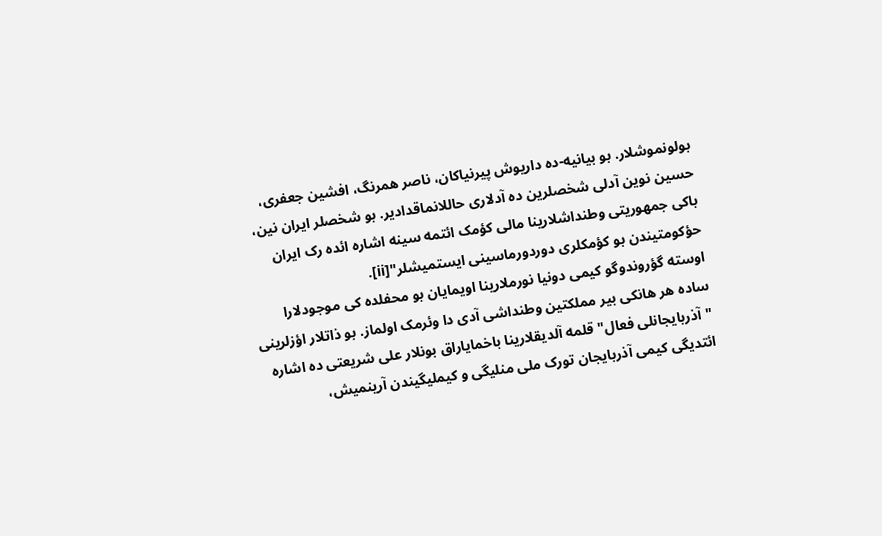بولونموشلار. بو بیانیه-ده داریوش پیرنیاکان، ناصر همرنگ، افشین جعفری، حسین نوین آدلی شخصلرین ده آدلاری حاللانماقدادیر. بو شخصلر ایران نین، باکی جمهوریتی وطنداشلارینا مالی کؤمک ائتمه سینه اشاره ائده رک ایران حؤکومتیندن بو کؤمکلری دوردورماسینی ایستمیشلر"[ii].
اوسته گؤروندوگو کیمی دونیا نورملارینا اویمایان بو محفلده کی موجودلارا ساده هر هانکی بیر مملکتین وطنداشی آدی دا وئرمک اولماز. بو ذاتلار اؤزلرینی "آذربایجانلی فعال" قلمه آلدیقلارینا باخمایاراق بونلار علی شریعتی ده اشاره ائتدیگی کیمی آذربایجان تورک ملی منلیگی و کیملیگیندن آرینمیش،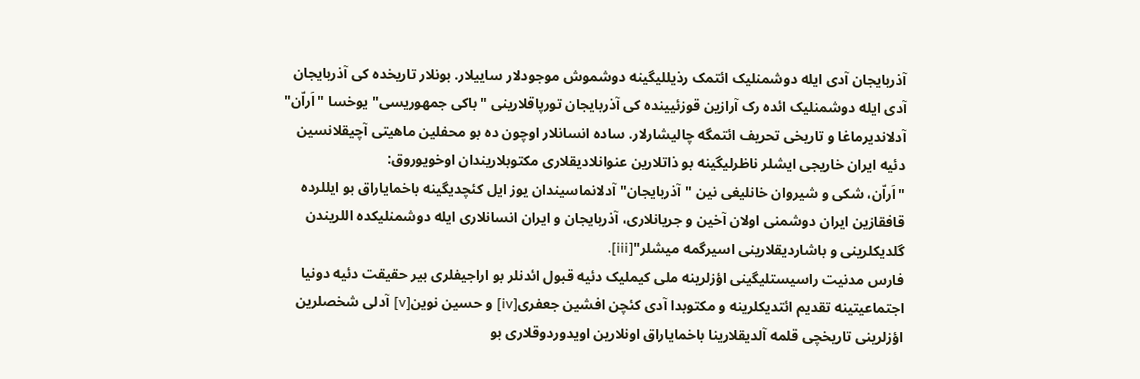آذربایجان آدی ایله دوشمنلیک ائتمک رذیللیگینه دوشموش موجودلار ساییلار. بونلار تاریخده کی آذربایجان آدی ایله دوشمنلیک ائده رک آرازین قوزئیینده کی آذربایجان تورپاقلارینی "باکی جمهوریسی" یوخسا "اَراّن" آدلاندیرماغا و تاریخی تحریف ائتمگه چالیشارلار. ساده انسانلار اوچون ده بو محفلین ماهیتی آچیقلانسین دئیه ایران خاریجی ایشلر ناظرلیگینه بو ذاتلارین عنوانلادیقلاری مکتوبلاریندان اوخویوروق:
"اَراّن، شکی و شیروان خانلیغی نین "آذربایجان" آدلانماسیندان یوز ایل کئچدیگینه باخمایاراق بو ایللرده قافقازین ایران دوشمنی اولان آخین و جریانلاری، آذربایجان و ایران انسانلاری ایله دوشمنلیکده اللریندن گلدیکلرینی و باشاردیقلارینی اسیرگمه میشلر"[iii].
فارس مدنیت راسیستلیگینی اؤزلرینه ملی کیملیک دئیه قبول ائدنلر بو اراجیفلری بیر حقیقت دئیه دونیا اجتماعیتینه تقدیم ائتدیکلرینه و مکتوبدا آدی کئچن افشین جعفری[iv] و حسین نوین[v] آدلی شخصلرین اؤزلرینی تاریخچی قلمه آلدیقلارینا باخمایاراق اونلارین اویدوردوقلاری بو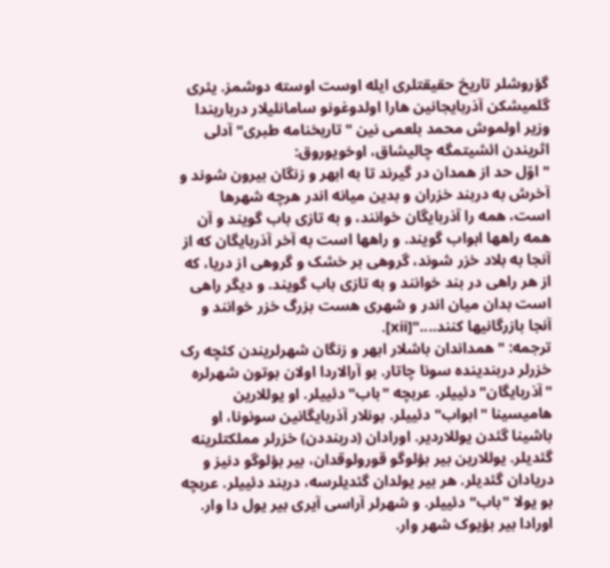گؤروشلر تاریخ حقیقتلری ایله اوست اوسته دوشمز. یئری گلمیشکن آذربایجانین هارا اولدوغونو سامانلیلار درباریندا وزیر اولموش محمد بلعمی نین "تاریخنامه طبری" آدلی اثریندن ائشیتمگه چالیشاق، اوخویوروق:
"اوّل حد از همدان در گیرند تا به ابهر و زنگان بیرون شوند و آخرش به دربند خزران و بدین میانه اندر هرچه شهرها است، همه را آذربایگان خوانند، و به تازی باب گویند و آن همه راهها ابواب گویند. و راهها است به آخر آذربایگان که از آنجا به بلاد خزر شوند، گروهی بر خشک و گروهی از دریا، که از هر راهی در بند خوانند و به تازی باب گویند. و دیگر راهی است بدان میان اندر و شهری هست بزرگ خزر خوانند و آنجا بازرگانیها کنند...."[xii].
ترجمه: "همداندان باشلار ابهر و زنگان شهرلریندن کئچه رک خزرلر دربندینده سونا چاتار. بو آرالاردا اولان بوتون شهرلره "آذربایگان" دئییلر. عربچه "باب" دئییلر. او یوللارین هامیسینا "ابواب" دئییلر. بونلار آذربایگانین سونونا، او باشینا گئدن یوللاردیر. اورادان (دربنددن) خزرلر مملکتلرینه گئدیلر. یوللارین بیر بؤلوگو قورولوقدان، بیر بؤلوگو دنیز و دریادان گئدیلر. هر بیر یولدان گئدیلرسه، دربند دئییلر. عربچه بو یولا "باب" دئییلر. و شهرلر آراسی آیری بیر یول دا وار. اورادا بیر بؤیوک شهر وار.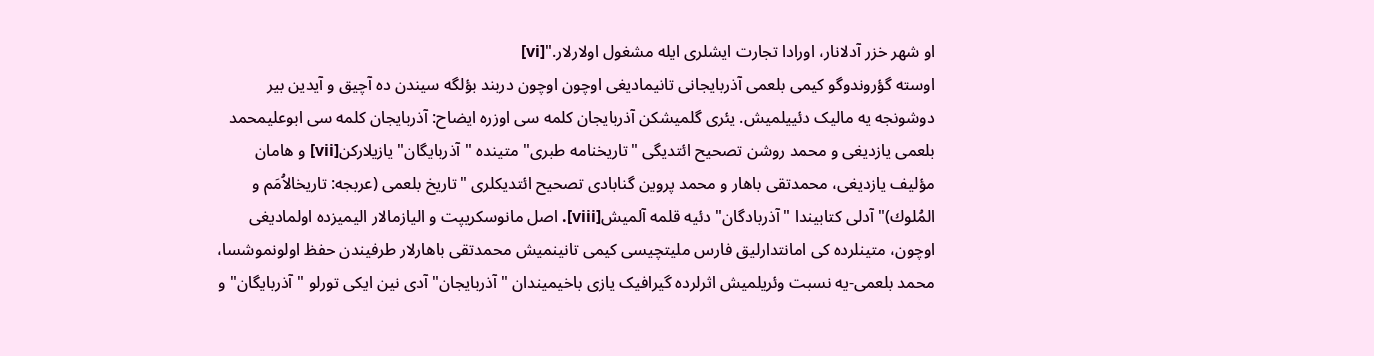او شهر خزر آدلانار، اورادا تجارت ایشلری ایله مشغول اولارلار."[vi]
اوسته گؤروندوگو کیمی بلعمی آذربایجانی تانیمادیغی اوچون اوچون دربند بؤلگه سیندن ده آچیق و آیدین بیر دوشونجه یه مالیک دئییلمیش. یئری گلمیشکن آذربایجان کلمه سی اوزره ایضاح: آذربایجان کلمه سی ابوعلیمحمد بلعمی یازدیغی و محمد روشن تصحیح ائتدیگی "تاریخنامه طبری" متینده "آذربایگان" یازیلارکن[vii] و هامان مؤلیف یازدیغی، محمدتقی باهار و محمد پروین گنابادی تصحیح ائتدیکلری "تاریخ بلعمی (عربجه: تاريخالاُمَم و المُلوك)" آدلی کتابیندا "آذربادگان" دئیه قلمه آلمیش[viii]. اصل مانوسکریپت و الیازمالار الیمیزده اولمادیغی اوچون، متینلرده کی امانتدارلیق فارس ملیتچیسی کیمی تانینمیش محمدتقی باهارلار طرفیندن حفظ اولونموشسا، محمد بلعمی-یه نسبت وئریلمیش اثرلرده گیرافیک یازی باخیمیندان "آذربایجان" آدی نین ایکی تورلو "آذربایگان" و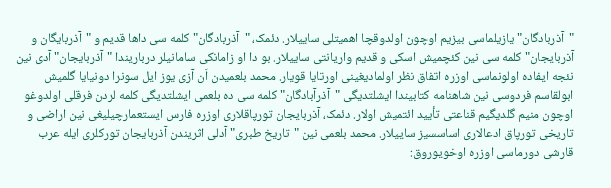"آذربادگان" یازیلماسی بیزیم اوچون اولدوقچا اهمیتلی ساییلار. دئمک، "آذربادگان" کلمه سی داها قدیم و "آذربایگان و آذربایجان" کلمه سی نین کئچمیش اسکی و قدیم واریانتی ساییلار. بو دا او زامانکی سامانیلر درباریندا "آذربایجان" آدی نین نئجه ایفاده اولونماسی اوزره اتفاق نظر اولمادیغینی اورتایا قویار. محمد بلعمیدن اَن آزی یوز ایل سونرا دونیایا گلمیش ابولقاسم فردوسی نین شاهنامه کتابیندا ایشلتدیگی "آذرآبادگان" کلمه سی ده بلعمی ایشلتدیگی کلمه لردن فرقلی اولدوغو اوچون منیم گلدیگیم قناعتی تأیید ائتمیش اولار. دئمک، آذربایجان تورپاقلاری اوزره فارس ایستعمارچیلیغی نین اراضی و تاریخی تورپاق ادعالاری اساسسیز ساییلار. محمد بلعمی نین "تاریخ طبری" آدلی اثریندن آذربایجان تورکلری ایله عرب قارشی دورماسی اوزره اوخویوروق: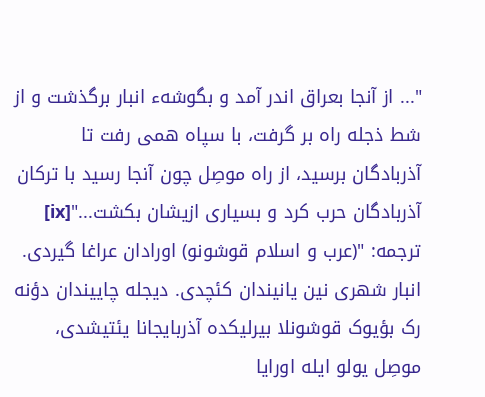"... از آنجا بعراق اندر آمد و بگوشهء انبار برگذشت و از شط ذجله راه بر گرفت، با سپاه همی رفت تا آذربادگان برسید، از راه موصِل چون آنجا رسید با ترکان آذربادگان حرب کرد و بسیاری ازیشان بکشت..."[ix]
ترجمه: "(عرب و اسلام قوشونو) اورادان عراغا گیردی. انبار شهری نین یانیندان کئچدی. دیجله چاییندان دؤنه رک بؤیوک قوشونلا بیرلیکده آذربایجانا یئتیشدی، موصِل یولو ایله اورایا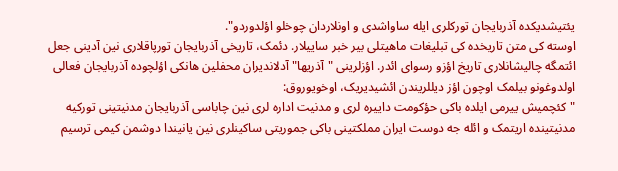یئتیشدیکده آذربایجان تورکلری ایله ساواشدی و اونلاردان چوخلو اؤلدوردو".
اوسته کی متن تاریخده کی تبلیغات ماهیتلی بیر خبر ساییلار. دئمک، تاریخی آذربایجان تورپاقلاری نین آدینی جعل ائتمگه چالیشانلاری تاریخ اؤزو رسوای ائدر. اؤزلرینی "آذریها" آدلاندیران محفلین هانکی اؤلچوده آذربایجان فعالی اولدوغونو بیلمک اوچون اؤز دیللریندن ائشیدیریک، اوخویوروق:
"کئچمیش ییرمی ایلده باکی حؤکومت داییره لری و مدنیت اداره لری نین چاباسی آذربایجان مدنیتینی تورکیه مدنیتینده اریتمک و ائله جه دوست ایران مملکتینی باکی جموریتی ساکینلری نین یانیندا دوشمن کیمی ترسیم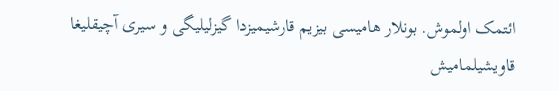ائتمک اولموش. بونلار هامیسی بیزیم قارشیمیزدا گیزلیلیگی و سیری آچیقلیغا قاویشیلمامیش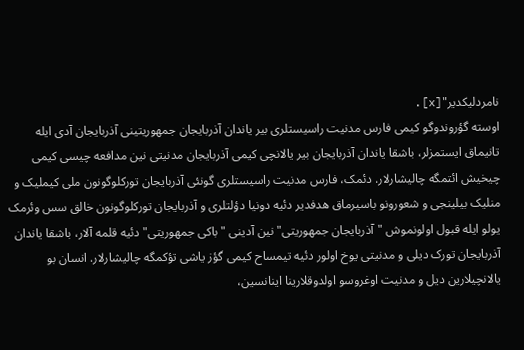نامردلیکدیر"[x].
اوسته گؤروندوگو کیمی فارس مدنیت راسیستلری بیر یاندان آذربایجان جمهوریتینی آذربایجان آدی ایله تانیماق ایستمزلر، باشقا یاندان آذربایجان بیر یالانچی کیمی آذربایجان مدنیتی نین مدافعه چیسی کیمی چیخیش ائتمگه چالیشارلار. دئمک، فارس مدنیت راسیستلری گونئی آذربایجان تورکلوگونون ملی کیملیک و منلیک بیلینجی و شعورونو باسیرماق هدفدیر دئیه دونیا دؤلتلری و آذربایجان تورکلوگونون خالق سس وئرمک یولو ایله قبول اولونموش "آذربایجان جمهوریتی" نین آدینی "باکی جمهوریتی" دئیه قلمه آلار، باشقا یاندان آذربایجان تورک دیلی و مدنیتی یوخ اولور دئیه تیمساح کیمی گؤز یاشی تؤکمگه چالیشارلار. انسان بو یالانچیلارین دیل و مدنیت اوغروسو اولدوقلارینا اینانسین،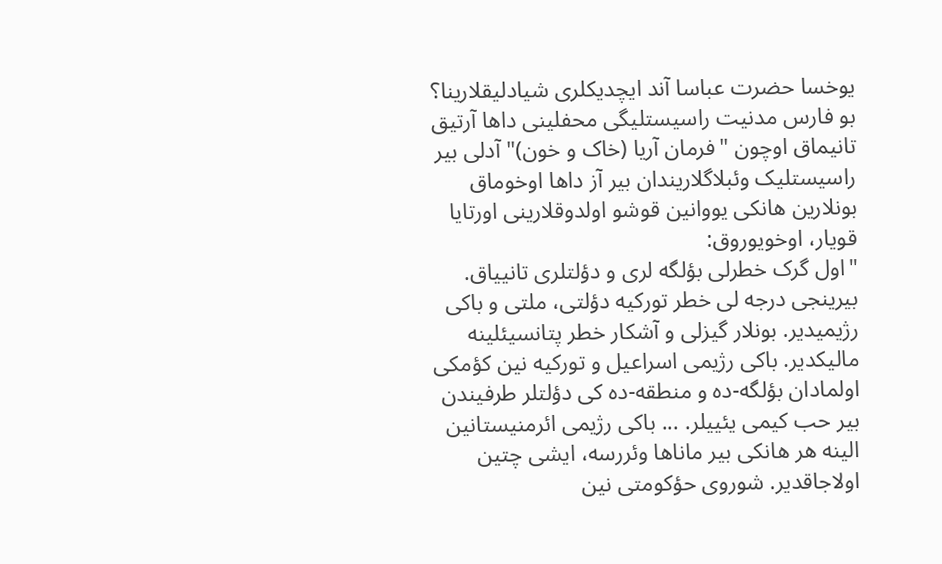یوخسا حضرت عباسا آند ایچدیکلری شیادلیقلارینا؟ بو فارس مدنیت راسیستلیگی محفلینی داها آرتیق تانیماق اوچون "فرمان آریا (خاک و خون)" آدلی بیر راسیستلیک وئبلاگلاریندان بیر آز داها اوخوماق بونلارین هانکی یووانین قوشو اولدوقلارینی اورتایا قویار، اوخویوروق:
"اول گرک خطرلی بؤلگه لری و دؤلتلری تانییاق. بیرینجی درجه لی خطر تورکیه دؤلتی، ملتی و باکی رژیمیدیر. بونلار گیزلی و آشکار خطر پتانسیئلینه مالیکدیر. باکی رژیمی اسراعیل و تورکیه نین کؤمکی اولمادان بؤلگه-ده و منطقه-ده کی دؤلتلر طرفیندن بیر حب کیمی یئییلر. ... باکی رژیمی ائرمنیستانین الینه هر هانکی بیر ماناها وئررسه، ایشی چتین اولاجاقدیر. شوروی حؤکومتی نین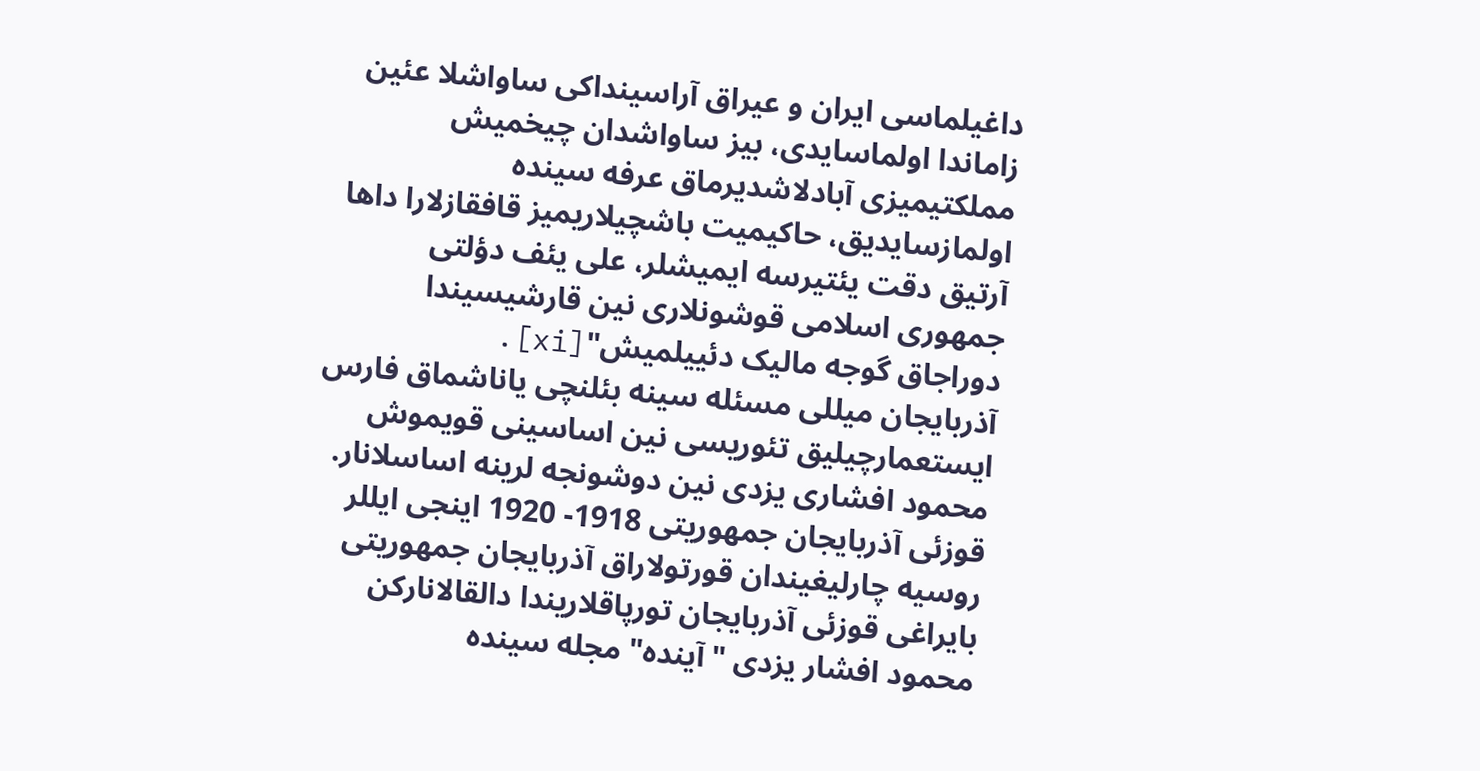داغیلماسی ایران و عیراق آراسینداکی ساواشلا عئین زاماندا اولماسایدی، بیز ساواشدان چیخمیش مملکتیمیزی آبادلاشدیرماق عرفه سینده اولمازسایدیق، حاکیمیت باشچیلاریمیز قافقازلارا داها آرتیق دقت یئتیرسه ایمیشلر، علی یئف دؤلتی جمهوری اسلامی قوشونلاری نین قارشیسیندا دوراجاق گوجه مالیک دئییلمیش"[xi].
آذربایجان میللی مسئله سینه بئلنچی یاناشماق فارس ایستعمارچیلیق تئوریسی نین اساسینی قویموش محمود افشاری یزدی نین دوشونجه لرینه اساسلانار. قوزئی آذربایجان جمهوریتی 1918- 1920 اینجی ایللر روسیه چارلیغیندان قورتولاراق آذربایجان جمهوریتی بایراغی قوزئی آذربایجان تورپاقلاریندا دالقالانارکن محمود افشار یزدی "آینده" مجله سینده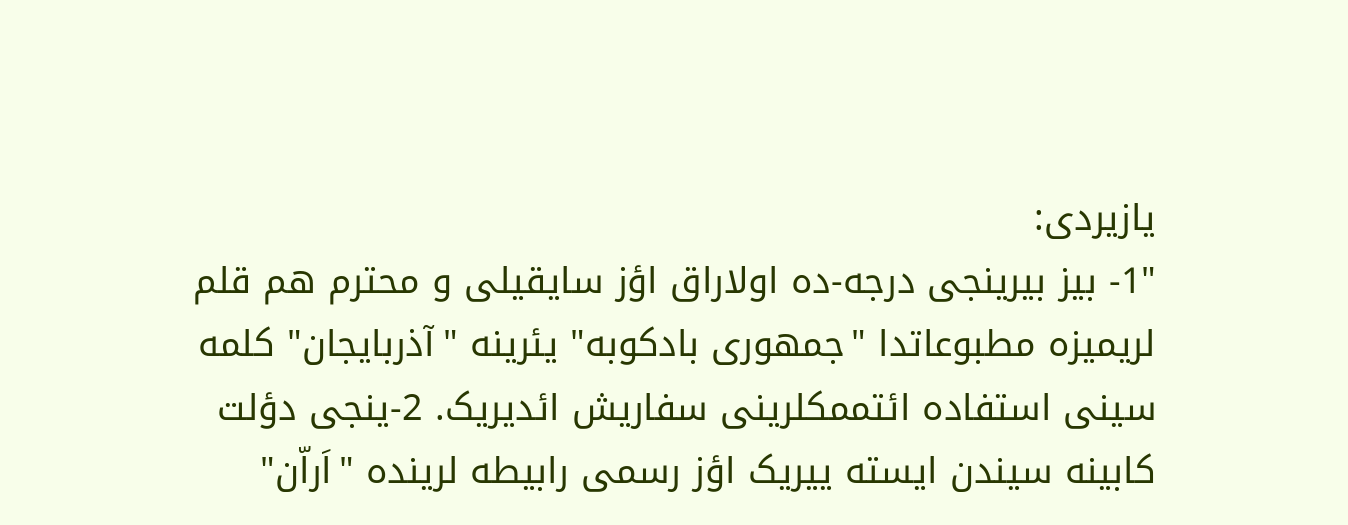یازیردی:
"1- بیز بیرینجی درجه-ده اولاراق اؤز سایقیلی و محترم هم قلم لریمیزه مطبوعاتدا "جمهوری بادکوبه" یئرینه "آذربایجان" کلمه سینی استفاده ائتممکلرینی سفاریش ائدیریک. 2-ینجی دؤلت کابینه سیندن ایسته ییریک اؤز رسمی رابیطه لرینده "اَراّن"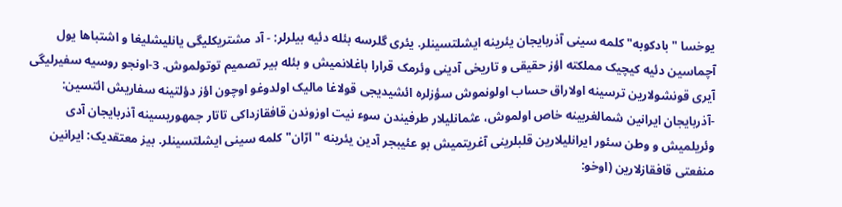یوخسا "بادکوبه" کلمه سینی آذربایجان یئرینه ایشلتسینلر. یئری گلرسه بئله دئیه بیلرلر: - آد مشتریکلیگی یانلیشلیغا و اشتباها یول آچماسین دئیه کیچیک مملکته اؤز حقیقی و تاریخی آدینی وئرمک قرارا باغلانمیش و بئله بیر تصمیم توتولموش. 3-اونجو روسیه سفیرلیگی آیری قونشولارین ترسینه اولاراق حساب اولونموش سؤزلره ائشیدیجی قولاغا مالیک اولدوغو اوچون اؤز دؤلتینه سفاریش ائتسین: -آذربایجان ایرانین شمالغربینه خاص اولموش، عثمانلیلار طرفیندن سوء نیت اوزوندن قافقازداکی تاتار جمهوریسینه آذربایجان آدی وئریلمیش و وطن سئور ایرانلیلارین قلبلرینی آغریتمیش بو عئیبجر آدین یئرینه "ارّان" کلمه سینی ایشلتسینلر. بیز معتقدیک: ایرانین منفعتی قافقازلارین (اوخو: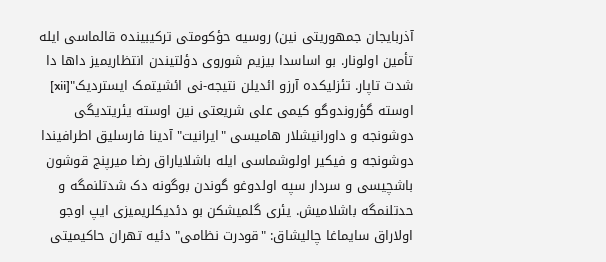آذربایجان جمهوریتی نین) روسیه حؤکومتی ترکیبینده قالماسی ایله تأمین اولونار. بو اساسدا بیزیم شوروی دؤلتیندن انتظاریمیز داها دا شدت تاپار. تئزلیکده آرزو ائدیلن نتیجه-نی ائشیتمک ایستردیک"[xii]
اوسته گؤروندوگو کیمی علی شریعتی نین اوسته یئریتدیگی دوشونجه و داورانیشلار هامیسی "ایرانیت" آدینا فارسلیق اطرافیندا دوشونجه و فیکیر اولوشماسی ایله باشلایاراق رضا میرپنج قوشون باشچیسی و سردار سپه اولدوغو گوندن بوگونه دک شدتلنمگه و حدتلنمگه باشلامیش. یئری گلمیشکن بو دئدیکلریمیزی ایپ اوجو اولاراق سایماغا چالیشاق: "قودرت نظامی" دئیه تهران حاکیمیتی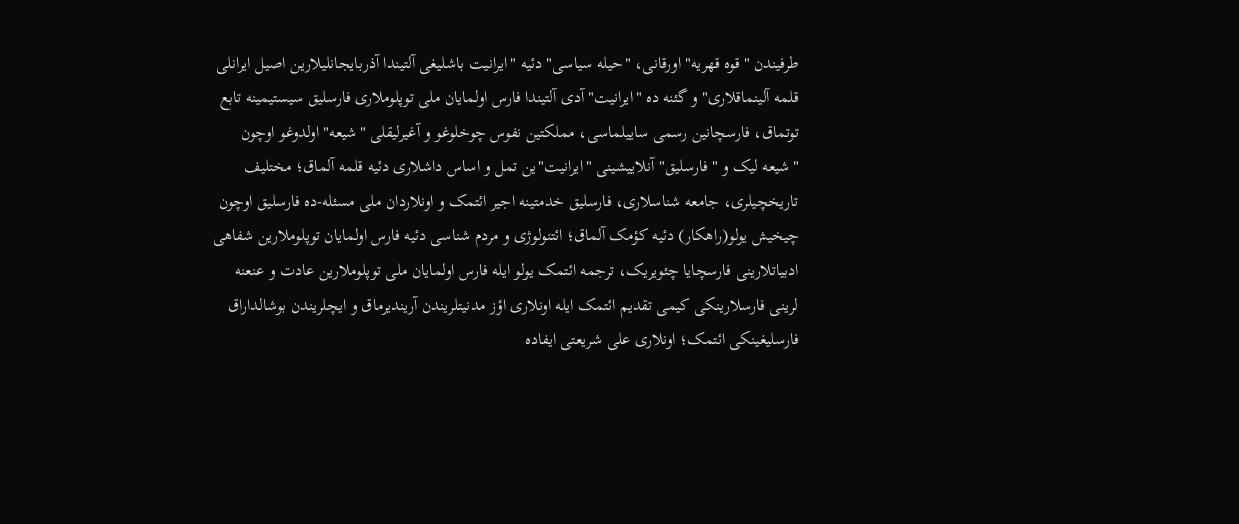طرفیندن "قوه قهریه" اورقانی، "حیله سیاسی" دئیه "ایرانیت باشلیغی آلتیندا آذربایجانلیلارین اصیل ایرانلی قلمه آلینماقلاری" و گئنه ده "ایرانیت" آدی آلتیندا فارس اولمایان ملی توپلوملاری فارسلیق سیستیمینه تابع توتماق، فارسچانین رسمی ساییلماسی، مملکتین نفوس چوخلوغو و آغیرلیقلی "شیعه" اولدوغو اوچون "شیعه لیک و "فارسلیق" آنلاییشینی "ایرانیت"ین تمل و اساس داشلاری دئیه قلمه آلماق؛ مختلیف تاریخچیلری، جامعه شناسلاری، فارسلیق خدمتینه اجیر ائتمک و اونلاردان ملی مسئله-ده فارسلیق اوچون چیخیش یولو(راهکار) دئیه کؤمک آلماق؛ ائتنولوژی و مردم شناسی دئیه فارس اولمایان توپلوملارین شفاهی ادبیاتلارینی فارسچایا چئویریک، ترجمه ائتمک یولو ایله فارس اولمایان ملی توپلوملارین عادت و عنعنه لرینی فارسلارینکی کیمی تقدیم ائتمک ایله اونلاری اؤز مدنیتلریندن آریندیرماق و ایچلریندن بوشالداراق فارسلیغینکی ائتمک؛ اونلاری علی شریعتی ایفاده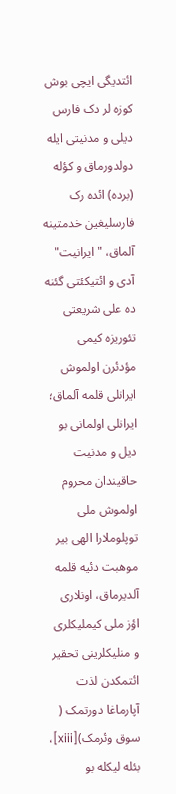ائتدیگی ایچی بوش کوزه لر دک فارس دیلی و مدنیتی ایله دولدورماق و کؤله (برده) ائده رک فارسلیغین خدمتینه آلماق، "ایرانیت" آدی و ائتیکئتی گئنه ده علی شریعتی تئوریزه کیمی مؤدئرن اولموش ایرانلی قلمه آلماق؛ ایرانلی اولمانی بو دیل و مدنیت حاقیندان محروم اولموش ملی توپلوملارا الهی بیر موهبت دئیه قلمه آلدیرماق، اونلاری اؤز ملی کیملیکلری و منلیکلرینی تحقیر ائتمکدن لذت آپارماغا دورتمک ( سوق وئرمک)[xiii]، بئله لیکله بو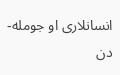انسانلاری او جومله-دن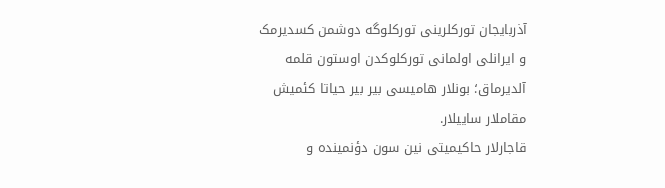آذربایجان تورکلرینی تورکلوگه دوشمن کسدیرمک و ایرانلی اولمانی تورکلوکدن اوستون قلمه آلدیرماق؛ بونلار هامیسی بیر بیر حیاتا کئمیش مقاملار ساییلار.
قاجارلار حاکیمیتی نین سون دؤنمینده و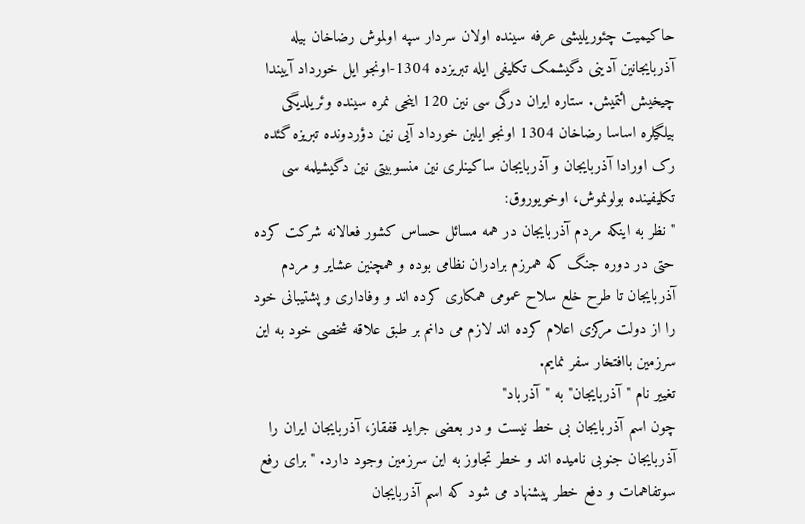حاکیمیت چئوریلیشی عرفه سینده اولان سردار سپه اولموش رضاخان بیله آذربایجانین آدینی دگیشمک تکلیفی ایله تبریزده 1304-اونجو ایل خورداد آییندا چیخیش ائتمیش. ستاره ایران درگی سی نین 120 اینجی نمره سینده وئریلدیگی بیلگیلره اساسا رضاخان 1304 اونجو ایلین خورداد آیی نین دؤردونده تبریزه گئده رک اورادا آذربایجان و آذربایجان ساکینلری نین منسوبیتی نین دگیشیلمه سی تکلیفینده بولونموش، اوخویوروق:
" نظر به اینکه مردم آذربایجان در همه مسائل حساس کشور فعالانه شرکت کرده حتی در دوره جنگ که همرزم برادران نظامی بوده و همچنین عشایر و مردم آذربایجان تا طرح خلع سلاح عمومی همکاری کرده اند و وفاداری و پشتیبانی خود را از دولت مرکزی اعلام کرده اند لازم می دانم بر طبق علاقه شخصی خود به این سرزمین باافتخار سفر نمایم.
تغییر نام "آذربایجان" به "آذرباد"
چون اسم آذربایجان بی خط نیست و در بعضی جراید قفقاز، آذربایجان ایران را آذربایجان جنوبی نامیده اند و خطر تجاوز به این سرزمین وجود دارد. "برای رفع سوتفاهمات و دفع خطر پیشنهاد می شود که اسم آذربایجان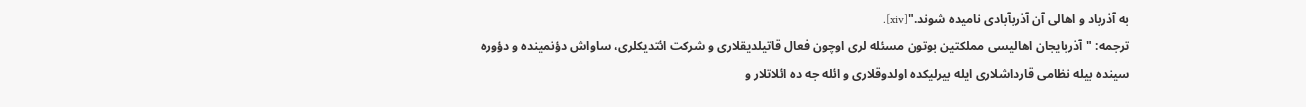به آذرباد و اهالی آن آذربآبادی نامیده شوند."[xiv].
ترجمه: "آذربایجان اهالیسی مملکتین بوتون مسئله لری اوچون فعال قاتیلدیقلاری و شرکت ائتدیکلری، ساواش دؤنمینده و دؤوره سینده بیله نظامی قارداشلاری ایله بیرلیکده اولدوقلاری و ائله جه ده ائلاتلار و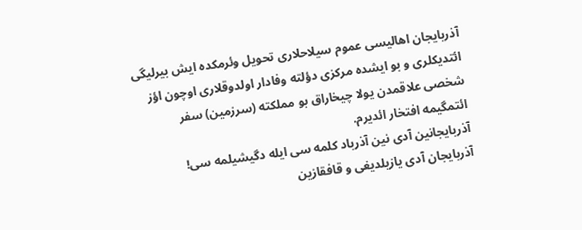آذربایجان اهالیسی عموم سیلاحلاری تحویل وئرمکده ایش بیرلیگی ائتدیکلری و بو ایشده مرکزی دؤلته وفادار اولدوقلاری اوچون اؤز شخصی علاقمدن یولا چیخاراق بو مملکته (سرزمین) سفر ائتمگیمه افتخار ائدیرم.
آذربایجانین آدی نین آذرباد کلمه سی ایله دگیشیلمه سی!
آذربایجان آدی یازیلدیغی و قافقازین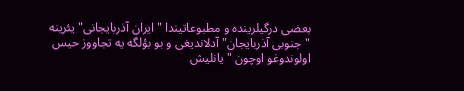بعضی درگیلرینده و مطبوعاتیندا "ایران آذربایجانی" یئرینه "جنوبی آذربایجان" آدلاندیغی و بو بؤلگه یه تجاووز حیس اولوندوغو اوچون "یانلیش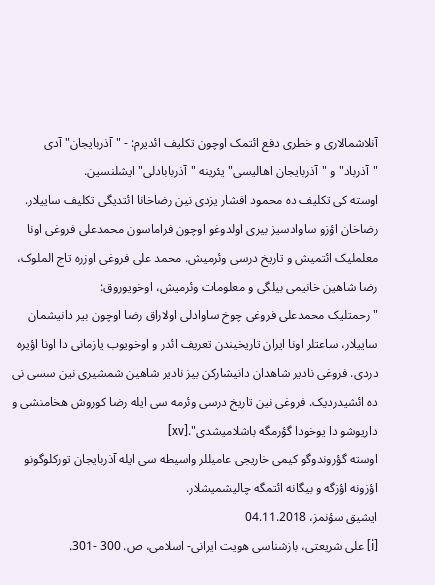آنلاشمالاری و خطری دفع ائتمک اوچون تکلیف ائدیرم: - "آذربایجان" آدی "آذرباد" و "آذربایجان اهالیسی" یئرینه "آذربابادلی" ایشلنسین.
اوسته کی تکلیف ده محمود افشار یزدی نین رضاخانا ائتدیگی تکلیف ساییلار. رضاخان اؤزو ساوادسیز بیری اولدوغو اوچون فراماسون محمدعلی فروغی اونا معلملیک ائتمیش و تاریخ درسی وئرمیش. محمد علی فروغی اوزره تاج الملوک، رضا شاهین خانیمی بیلگی و معلومات وئرمیش، اوخویوروق:
"رحمتلیک محمدعلی فروغی چوخ ساوادلی اولاراق رضا اوچون بیر دانیشمان ساییلار، ساعتلر اونا ایران تاریخیندن تعریف ائدر و اوخویوب یازمانی دا اونا اؤیره دردی. فروغی نادیر شاهدان دانیشارکن بیز نادیر شاهین شمشیری نین سسی نی ده ائشیدردیک. فروغی نین تاریخ درسی وئرمه سی ایله رضا کوروش هخامنشی و داریوشو دا یوخودا گؤرمگه باشلامیشدی".[xv]
اوسته گؤروندوگو کیمی خاریجی عامیللر واسیطه سی ایله آذربایجان تورکلوگونو اؤزونه اؤزگه و بیگانه ائتمگه چالیشمیشلار.
ایشیق سؤنمز، 04.11.2018
[i] علی شریعتی، بازشناسی هویت ایرانی- اسلامی، ص. 300 -301.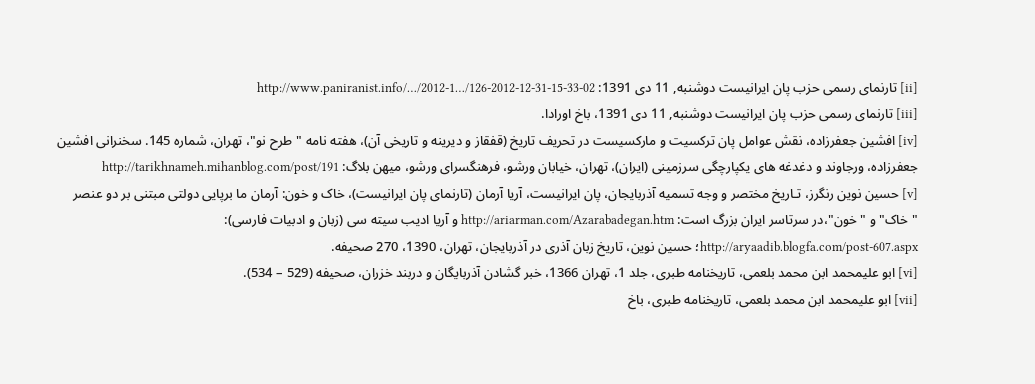[ii] تارنمای رسمی حزب پان ایرانیست دوشنبه, 11 دی 1391: http://www.paniranist.info/…/2012-1…/126-2012-12-31-15-33-02
[iii] تارنمای رسمی حزب پان ایرانیست دوشنبه, 11 دی 1391، باخ اورادا.
[iv] افشین جعفرزاده، نقش عوامل پان ترکسیت و مارکسیست در تحریف تاریخ (قفقاز و دیرینه و تاریخی آن)، هفته نامه "طرح نو"، تهران، شماره 145. سخنرانی افشین جعفرزاده، ورجاوند و دغدغه های یکپارچگی سرزمینی (ایران)، تهران، خیابان ورشو، فرهنگسرای ورشو، میهن بلاگ: http://tarikhnameh.mihanblog.com/post/191
[v] حسين نوين رنگرز، تـاريخ مختصر و وجه تسميه آذربايجان، پان ایرانیست، آریا آرمان (تارنمای پان ایرانیست)، خاک و خون: آرمان ما برپایی دولتی مبتنی بر دو عنصر "خاک" و "خون"،در سرتاسر ایران بزرگ است: http://ariarman.com/Azarabadegan.htm و آریا ادیب سیته سی (زبان و ادبیات فارسی): http://aryaadib.blogfa.com/post-607.aspx؛ حسین نوین، تاریخ زبان آذری در آذربایجان، تهران، 1390، 270 صحیفه.
[vi] ابو علیمحمد ابن محمد بلعمی، تاریخنامه طبری، جلد 1، تهران 1366، خبر گشادن آذربایگان و دربند خزران، صحیفه (529 – 534).
[vii] ابو علیمحمد ابن محمد بلعمی، تاریخنامه طبری، باخ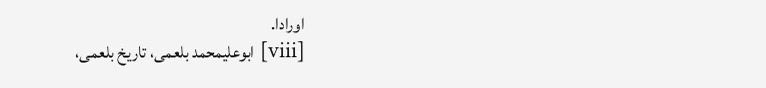اورادا.
[viii] ابوعلیمحمد بلعمی، تاریخ بلعمی،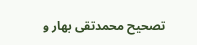تصحیح محمدتقی بهار و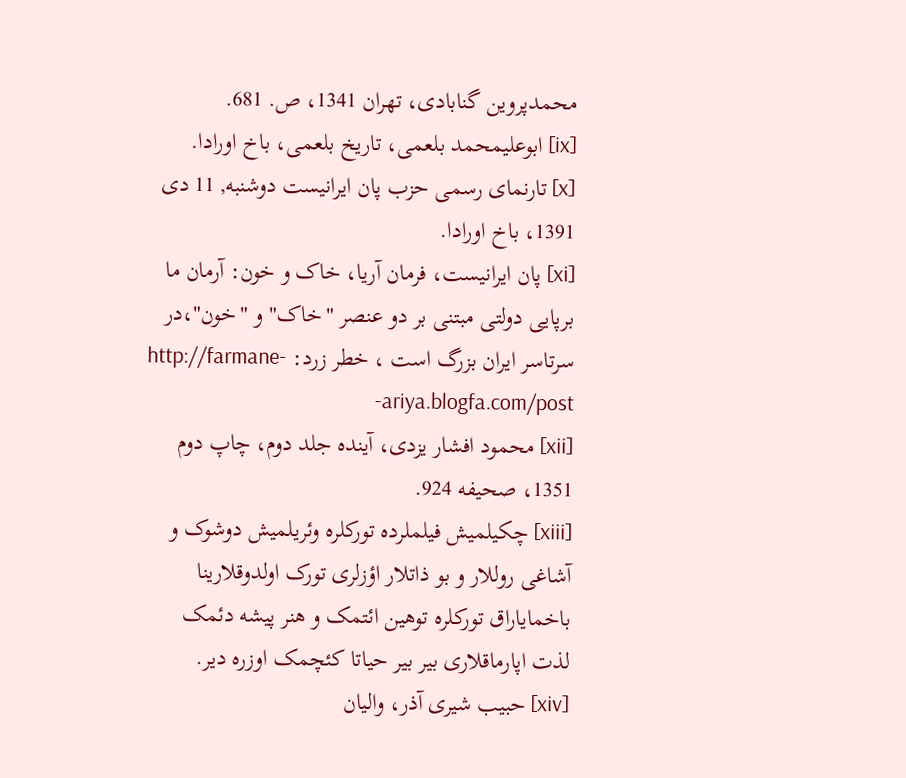محمدپروین گنابادی، تهران 1341، ص. 681.
[ix] ابوعلیمحمد بلعمی، تاریخ بلعمی، باخ اورادا.
[x] تارنمای رسمی حزب پان ایرانیست دوشنبه, 11 دی 1391، باخ اورادا.
[xi] پان ایرانیست، فرمان آریا، خاک و خون: آرمان ما برپایی دولتی مبتنی بر دو عنصر "خاک" و "خون"،در سرتاسر ایران بزرگ است ، خطر زرد: http://farmane-ariya.blogfa.com/post-
[xii] محمود افشار یزدی، آینده جلد دوم، چاپ دوم 1351، صحیفه 924.
[xiii] چکیلمیش فیلملرده تورکلره وئریلمیش دوشوک و آشاغی روللار و بو ذاتلار اؤزلری تورک اولدوقلارینا باخمایاراق تورکلره توهین ائتمک و هنر پیشه دئمک لذت اپارماقلاری بیر بیر حیاتا کئچمک اوزره دیر.
[xiv] حبیب شیری آذر، والیان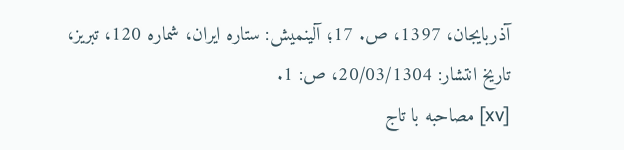آذربایجان، 1397، ص. 17؛ آلینمیش: ستاره ایران، شماره 120، تبریز، تاریخ انتشار: 20/03/1304، ص: 1.
[xv] مصاحبه با تاج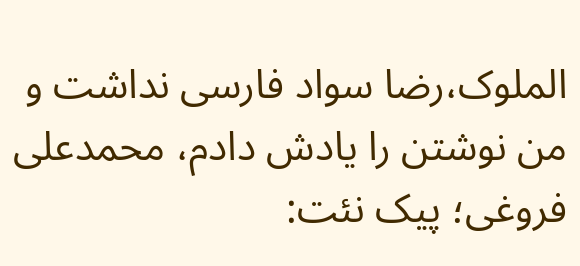الملوک،رضا سواد فارسی نداشت و من نوشتن را یادش دادم، محمدعلی فروغی؛ پیک نئت: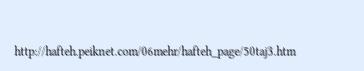http://hafteh.peiknet.com/06mehr/hafteh_page/50taj3.htm